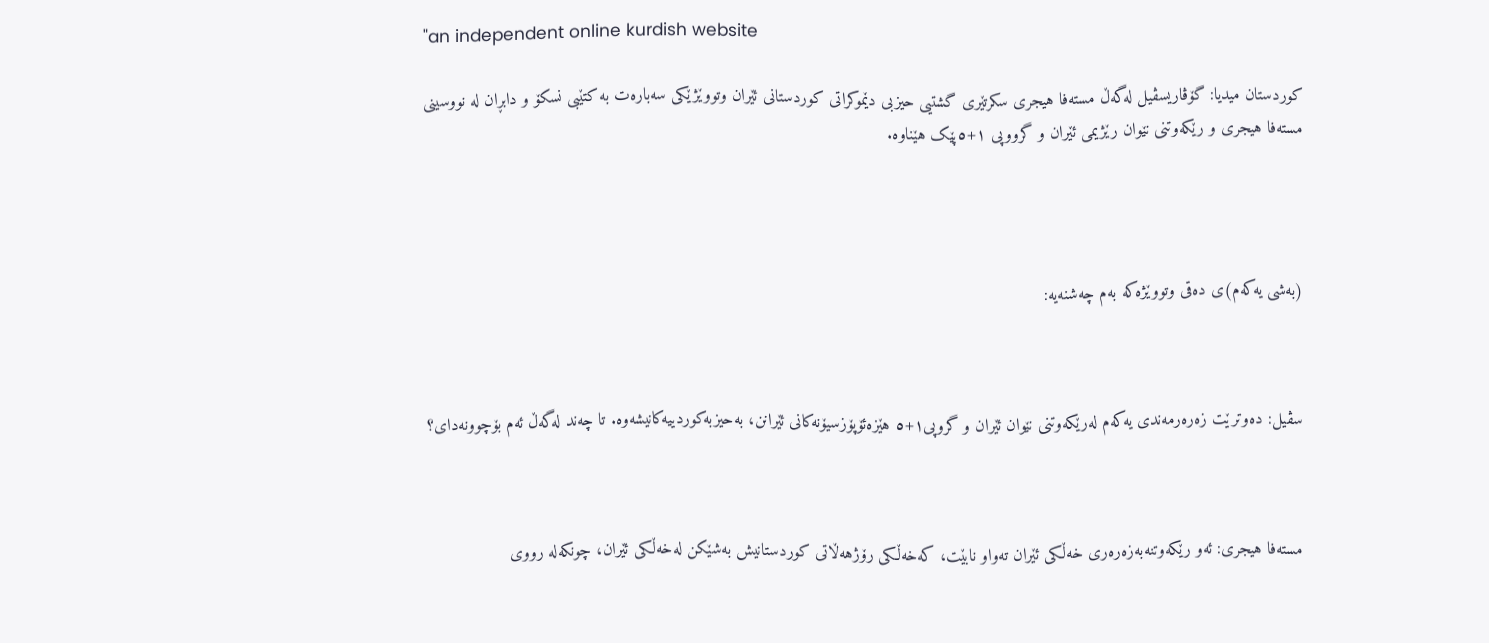"an independent online kurdish website

کوردستان میدیا: گۆڤاریسڤیل له‌گه‌ڵ مستەفا هیجری سکرتێری گشتیی حیزبی دێموكراتی كوردستانی ئێران وتووێژێکی سەبارەت بە کتێبی نسکۆ و دابڕان لە نووسینی مستەفا هیجری و رێکەوتنی نێوان رێژیمی ئێران و گرووپی ١+٥پێک هێناوە.




(بەشی یەکەم)ی دەقی وتووێژەکە بەم چەشنەیە:



سڤیل: ده‌وترێت زه‌ره‌رمه‌ندی یه‌كه‌م له‌رێكه‌وتنی نێوان ئێران و گروپی١+٥ هێزه‌ئۆپۆزسیۆنه‌كانی ئێرانن، به‌حیزبه‌كوردییه‌كانیشه‌وه‌. تا چه‌ند له‌گه‌ڵ ئه‌م بۆچوونه‌دای؟



مسته‌فا هیجری: ئه‌و رێكه‌وتنه‌به‌زه‌ره‌ری خه‌ڵكی ئێران ته‌واو نابێت، كه‌خه‌ڵكی رۆژهه‌ڵاتی كوردستانیش به‌شێكن له‌خه‌ڵكی ئێران، چونكه‌له ‌رووی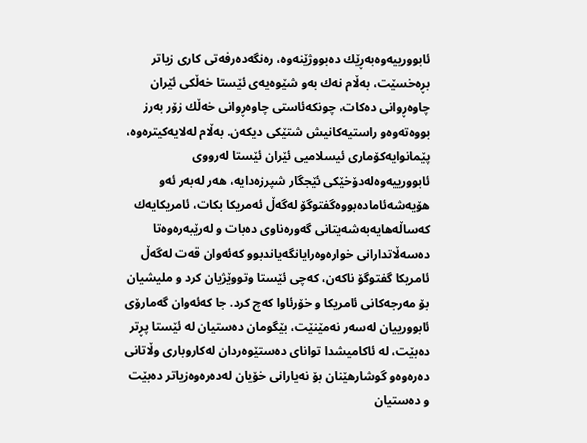ئابوورییه‌وه‌بەڕێك ده‌بووژێنه‌وه‌، ره‌نگه‌ده‌رفه‌تی كاری زیاتر بڕه‌خسێت، به‌ڵام نه‌ك به‌و شێوه‌یه‌ی ئێستا خه‌ڵكی ئێران چاوه‌ڕوانی ده‌كات، چونكه‌ئاستی چاوه‌ڕوانی خه‌ڵك زۆر به‌رز بووەته‌وه‌و راستیه‌كانیش شتێكی دیكه‌ن. به‌ڵام له‌لایه‌كیتره‌وه‌، پێمانوایه‌كۆماری ئیسلامیی ئێران ئێستا له‌رووی ئابوورییه‌وه‌له‌دۆخێكی ئێجگار شپرزه‌دایه‌، هه‌ر له‌به‌ر ئه‌و هۆیه‌شه‌ئاماده‌بووه‌گفتوگۆ له‌گه‌ڵ ئه‌مریكا بكات، ئا‌مریكایه‌ك كه‌ساڵه‌هایه‌به‌شه‌یتانی گه‌وره‌ناوی ده‌بات و له‌رێبه‌ره‌وه‌تا ده‌سه‌ڵاتدارانی خواره‌وه‌رایانگه‌یاندبوو كه‌ئه‌وان قه‌ت له‌گه‌ڵ ئامریكا گفتوگۆ ناكه‌ن، كه‌چی ئێستا وتووێژیان كرد و ملیشیان بۆ مه‌رجه‌كانی ئا‌مریكا و خۆرئاوا كه‌چ كرد. جا كه‌ئه‌وان گه‌مارۆی ئابوورییان له‌سه‌ر نه‌مێنێت، بێگومان ده‌ستیان له‌ ئێستا پڕتر ده‌بێت، له‌ ئاكامیشدا توانای ده‌ستێوه‌ردان له‌كاروباری وڵاتانی ده‌ره‌وه‌و گوشارهێنان بۆ نه‌یارانی خۆیان له‌ده‌ره‌وه‌زیاتر ده‌بێت و ده‌ستیان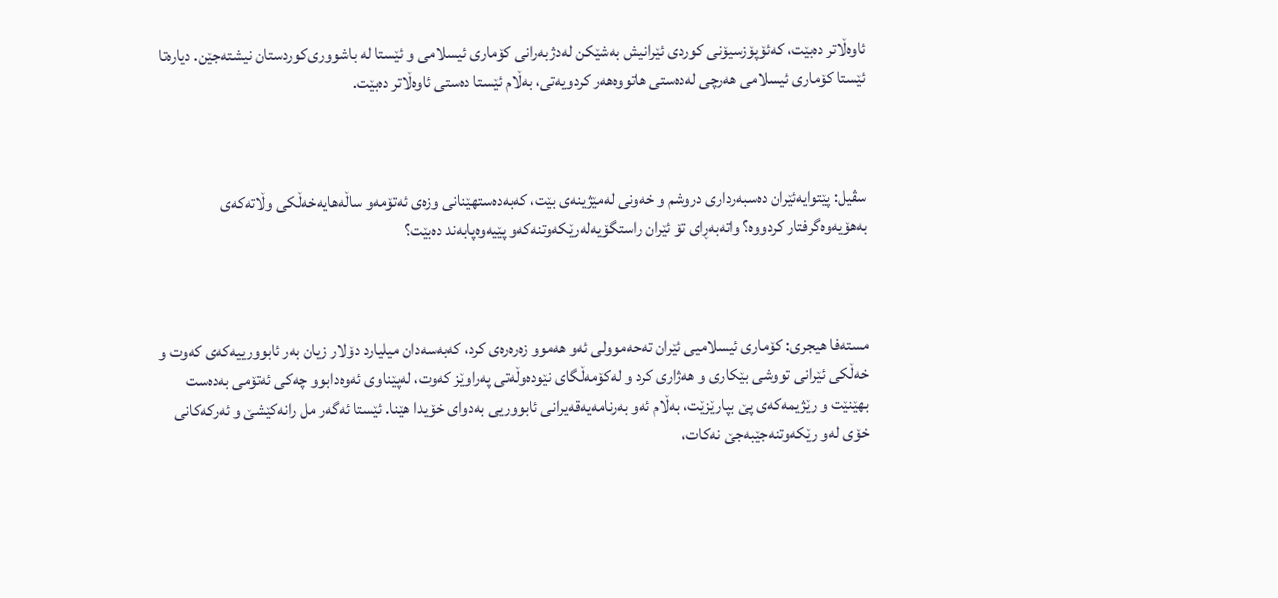ئاوه‌ڵاتر ده‌بێت، كه‌ئۆپۆزسیۆنی كوردی ئێرانیش به‌شێكن له‌دژبه‌رانی كۆماری ئیسلامی و ئێستا له‌ باشووری‌كوردستان نیشته‌جێن. دیاره‌تا ئێستا كۆماری ئیسلامی هه‌رچی له‌ده‌ستی هاتووه‌هه‌ر كردویه‌تی، به‌ڵام ئێستا ده‌ستی ئاوه‌ڵاتر ده‌بێت.



سڤیل: پێتوایه‌ئێران ده‌سبه‌رداری دروشم و خه‌ونی له‌مێژینه‌ی بێت، كه‌به‌ده‌ستهێنانی وزه‌ی ئه‌تۆمه‌و ساڵه‌هایه‌خه‌ڵكی وڵاته‌كه‌ی به‌هۆیه‌وه‌گرفتار كردووه‌؟ واته‌به‌ڕای تۆ ئێران راستگۆیه‌له‌رێكه‌وتنه‌كه‌و پێیه‌وه‌پابه‌ند ده‌بێت؟



مسته‌فا هیجری: كۆماری ئیسلامیی ئێران ته‌حه‌موولی ئه‌و هه‌موو زه‌ره‌ره‌ی كرد، كه‌به‌سه‌دان میلیارد دۆلار زیان به‌ر ئابوورییه‌كه‌ی كه‌وت و خه‌ڵكی ئێرانی تووشی بێكاری و هه‌ژاری كرد و له‌كۆمه‌ڵگای نێوده‌وڵه‌تی په‌راوێز كه‌وت، له‌پێناوی ئه‌وه‌دابوو چه‌كی ئه‌تۆمی به‌ده‌ست بهێنێت و رێژیمه‌كه‌ی پێ بپارێزێت، به‌ڵام ئه‌و به‌رنامه‌یه‌قه‌یرانی ئابووریی به‌دوای خۆیدا هێنا. ئێستا ئه‌گه‌ر مل رانه‌كێشێ و ئه‌ركه‌كانی خۆی له‌و رێكه‌وتنه‌جێبه‌جێ نه‌كات،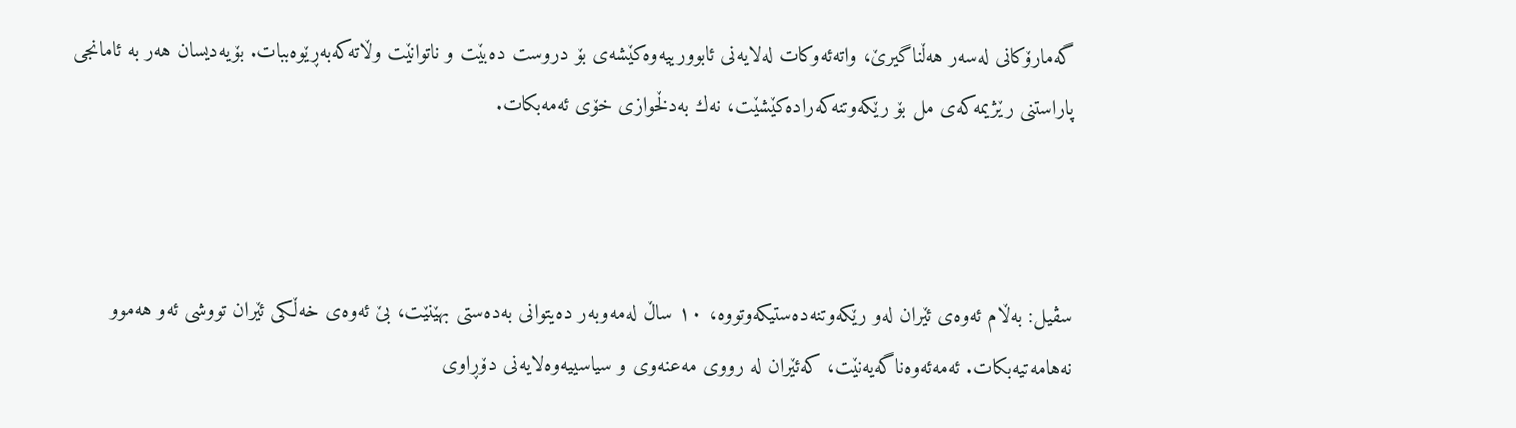گه‌مارۆكانی له‌سه‌ر هه‌ڵناگیرێ، واته‌ئه‌وكات له‌لایه‌نی ئابوورییه‌وه‌كێشه‌ی بۆ دروست ده‌بێت و ناتوانێت وڵاته‌كه‌به‌ڕێوه‌ببات. بۆیه‌دیسان هه‌ر بە ئامانجی پاراستنی رێژیمه‌كه‌ی مل بۆ رێكه‌وتنه‌كه‌راده‌كێشێت، نه‌ك به‌دڵخوازی خۆی ئه‌مه‌بكات.



سڤیل: به‌ڵام ئه‌وه‌ی ئێران له‌و رێكه‌وتنه‌ده‌ستیكه‌وتووه‌، ١٠ ساڵ له‌مه‌وبه‌ر ده‌یتوانی به‌ده‌ستی بهێنێت، بێ ئه‌وه‌ی خه‌ڵكی ئێران تووشی ئه‌و هه‌موو نه‌هامه‌تیه‌بكات. ئه‌مه‌ئه‌وه‌ناگه‌یه‌نێت، كه‌ئێران له ‌رووی مه‌عنه‌وی و سیاسییه‌وه‌لایه‌نی دۆڕاوی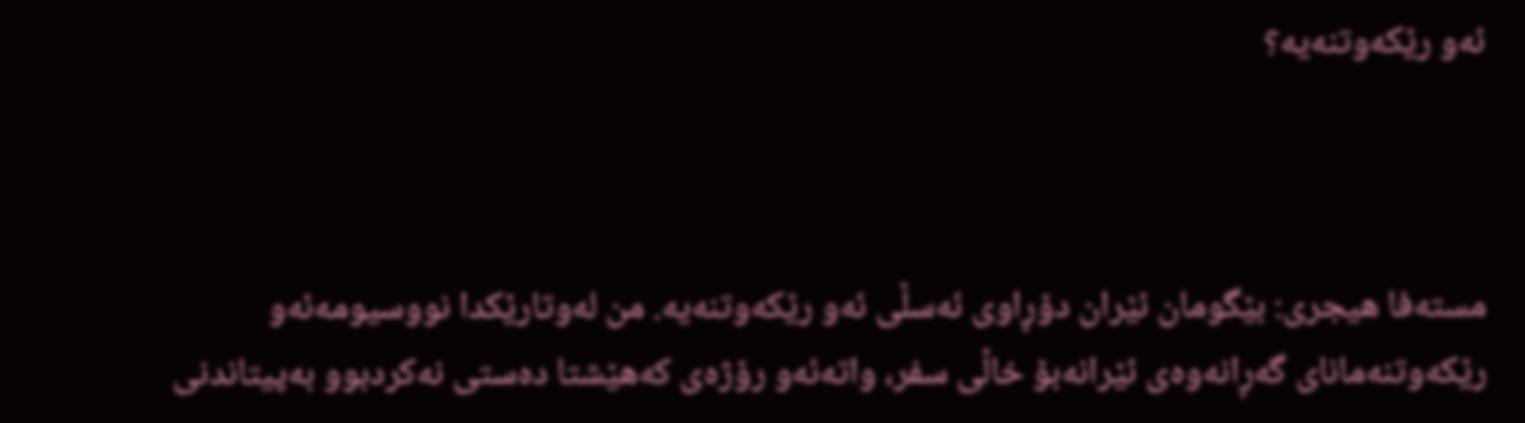ئه‌و رێكه‌وتنه‌یه‌؟



مسته‌فا هیجری: بێگومان ئێران دۆڕاوی ئه‌سڵی ئه‌و رێكه‌وتنه‌یه‌. من له‌وتارێكدا نووسیومه‌ئه‌و رێكه‌وتنه‌مانای گه‌ڕانه‌وه‌ی ئێرانه‌بۆ خاڵی سفر، واته‌ئه‌و رۆژه‌ی كه‌هێشتا ده‌ستی نه‌كردبوو به‌پیتاندنی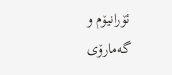ئۆرانیۆم و گه‌مارۆی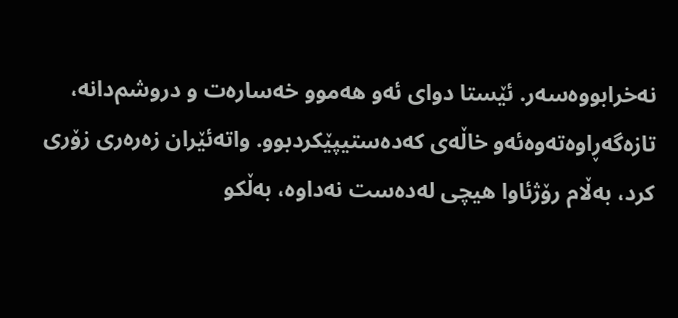نه‌خرابووه‌سه‌ر. ئێستا دوای ئه‌و هه‌موو خه‌ساره‌ت و دروشم‌دانه‌، تازه‌گه‌ڕاوه‌ته‌وه‌ئه‌و خاڵه‌ی كه‌ده‌ستیپێكردبوو. واته‌ئێران زه‌ره‌ری زۆری كرد، به‌ڵام رۆژئاوا هیچی له‌ده‌ست نه‌داوه‌، به‌ڵكو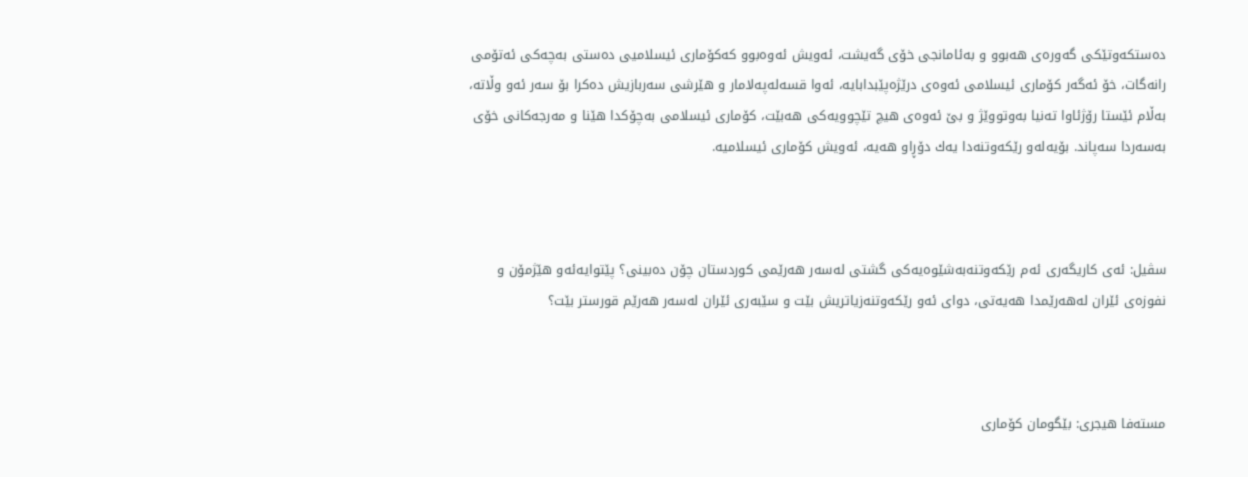ده‌ستكه‌وتێكی گه‌وره‌ی هه‌بوو و به‌ئامانجی خۆی گه‌یشت، ئه‌ویش ئه‌وه‌بوو كه‌كۆماری ئیسلامیی ده‌ستی به‌چه‌كی ئه‌تۆمی رانه‌گات، خۆ ئه‌گه‌ر كۆماری ئیسلامی ئه‌وه‌ی درێژه‌پێبدابایه‌، ئه‌وا قسه‌له‌په‌لامار و هێرشی سه‌ربازیش ده‌كرا بۆ سه‌ر ئه‌و وڵاته‌، به‌ڵام ئێستا رۆژئاوا ته‌نیا به‌وتووێژ و بێ ئه‌وه‌ی هیچ تێچوویه‌كی هه‌بێت، كۆماری ئیسلامی به‌چۆكدا هێنا و مه‌رجه‌كانی خۆی به‌سه‌ردا سه‌پاند. بۆیه‌له‌و رێكه‌وتنه‌دا یه‌ك دۆڕاو هه‌یه‌، ئه‌ویش كۆماری ئیسلامیه‌.



سڤیل: ئه‌ی كاریگه‌ری ئه‌م رێكه‌وتنه‌به‌شێوه‌یه‌كی گشتی له‌سه‌ر هه‌رێمی كوردستان چۆن ده‌بینی؟ پێتوایه‌ئه‌و هێژمۆن و نفوزه‌ی ئێران له‌هه‌رێمدا هه‌یه‌تی، دوای ئه‌و رێكه‌وتنه‌زیاتریش بێت و سێبه‌ری ئێران له‌سه‌ر هه‌رێم قورستر بێت؟



مسته‌فا هیجری: بێگومان كۆماری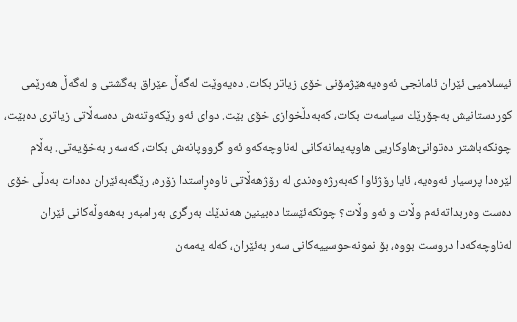ئیسلامیی ئێران ئامانجی ئه‌وه‌یه‌هێژمۆنی خۆی زیاتر بكات. ده‌یه‌وێت له‌گه‌ڵ عێراق به‌گشتی و له‌گه‌ڵ هه‌رێمی كوردستانیش به‌جۆرێك سیاسه‌ت بكات، كه‌به‌دڵخوازی خۆی بێت. دوای ئه‌و رێكه‌وتنه‌ش ده‌سه‌ڵاتی زیاتری ده‌بێت، چونكه‌باشتر ده‌توانێ‌هاوكاریی هاوپه‌یمانه‌كانی له‌ناوچه‌كه‌و ئه‌و گرووپانه‌ش بكات، كه‌سه‌ر به‌خۆیه‌تی‌. به‌ڵام لێره‌دا پرسیار ئه‌وه‌یه‌، ئایا رۆژئاوا كه‌به‌رژه‌وه‌ندی له ‌رۆژهه‌ڵاتی ناوه‌ڕاستدا زۆره‌، رێگه‌به‌ئێران ده‌دات به‌دڵی خۆی ده‌ست وه‌ربداته‌ئه‌م وڵات و ئه‌و وڵات؟ چونكه‌ئێستا ده‌بینین هه‌ندێك به‌رگری به‌رامبه‌ر به‌هه‌وڵه‌كانی ئێران له‌ناوچه‌كه‌دا دروست بووه‌، بۆ نمونه‌حوسییه‌كانی سه‌ر به‌ئێران، كه‌له ‌یه‌مه‌ن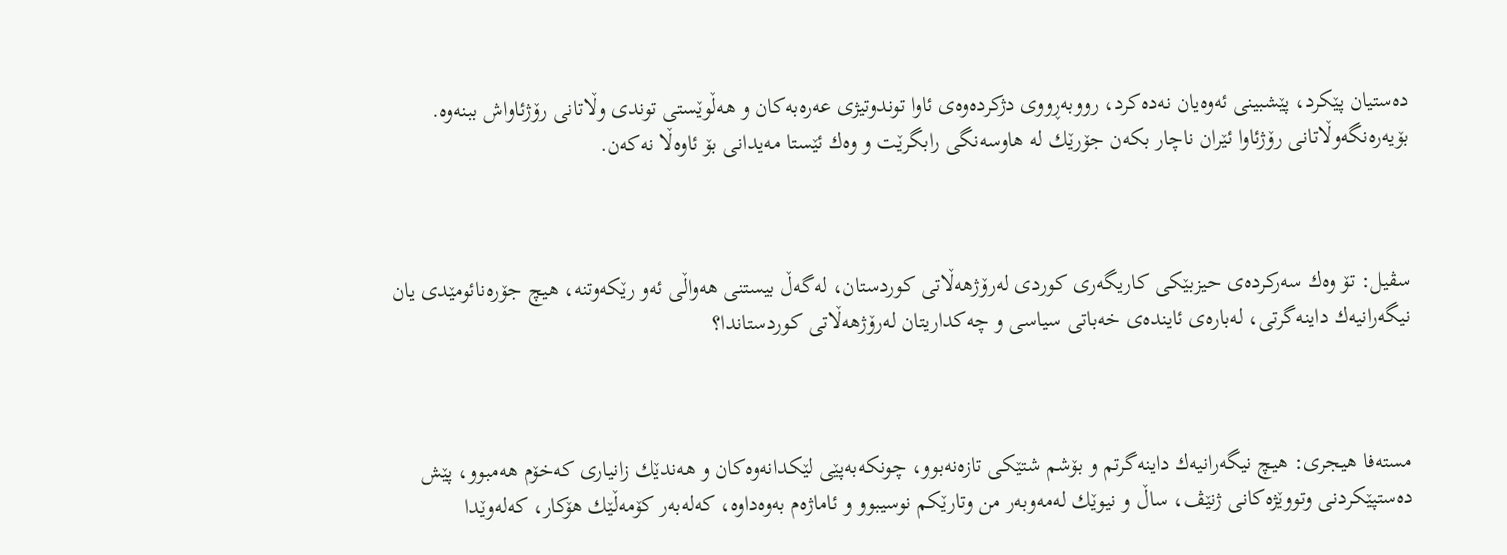ده‌ستیان پێكرد، پێشبینی ئه‌وه‌یان نه‌ده‌كرد، رووبه‌ڕووی دژكرده‌وه‌ی ئاوا توندوتیژی عه‌ره‌به‌كان و هه‌ڵوێستی توندی وڵاتانی رۆژئاواش ببنه‌وه‌. بۆیه‌ره‌نگه‌وڵاتانی رۆژئاوا ئێران ناچار بكه‌ن جۆرێك له‌ هاوسه‌نگی رابگرێت و وه‌ك ئێستا مه‌یدانی بۆ ئاوه‌ڵا نه‌كه‌ن.



سڤیل: تۆ وه‌ك سه‌ركرده‌ی حیزبێكی كاریگه‌ری كوردی له‌رۆژهه‌ڵاتی كوردستان، له‌گه‌ڵ بیستنی هه‌واڵی ئه‌و رێكه‌وتنه‌، هیچ جۆره‌نائومێدی یان نیگه‌رانیه‌ك داینه‌گرتی، له‌باره‌ی ئاینده‌ی خه‌باتی سیاسی و چه‌كداریتان له‌رۆژهه‌ڵاتی كوردستاندا؟



مسته‌فا هیجری: هیچ نیگه‌رانیه‌ك داینه‌گرتم و بۆشم شتێكی تازه‌نه‌بوو، چونكه‌به‌پێی لێكدانه‌وه‌كان و هه‌ندێك زانیاری كه‌خۆم هه‌مبوو، پێش ده‌ستپێكردنی وتووێژه‌كانی ژنێڤ، ساڵ و نیوێك له‌مه‌وبه‌ر من وتارێكم نوسیبوو و ئاماژه‌م به‌وه‌داوه‌، كه‌له‌به‌ر كۆمه‌ڵێك هۆكار، كه‌له‌وێدا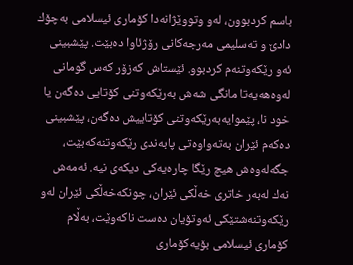باسم كردبوون، له‌و وتووێژانه‌دا كۆماری ئیسلامی به‌چۆك دادێ و ته‌سلیمی مه‌رجه‌كانی رۆژئاوا ده‌بێت. پێشبینی ئه‌و رێكه‌وتنه‌م كردبوو. ئێستاش كه‌زۆر كه‌س گومانی له‌وه‌هه‌یه‌تا مانگی شه‌ش به‌رێكه‌وتنی كۆتایی ده‌گه‌ن یا خود نا، پێموایه‌به‌رێكه‌وتنی كۆتاییش ده‌گه‌ن، پێشبینی ده‌كه‌م ئێران به‌ته‌واوه‌تی پابه‌ندی رێكه‌وتنه‌كه‌بێت، جگه‌له‌وه‌ش هیچ رێگا چاره‌یه‌كی دیكه‌ی نیه‌. ئه‌مه‌ش نه‌ك له‌به‌ر خاتری خه‌ڵكی ئێران، چونكه‌خه‌ڵكی ئێران له‌و رێكه‌وتنه‌شتێكی ئه‌وتۆیان ده‌ست ناكه‌وێت، به‌ڵام كۆماری ئیسلامی بۆیه‌كۆماری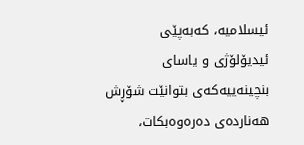ئیسلامیه‌، كه‌به‌پێی ئیدیۆلۆژی و یاسای بنچینه‌ییه‌كه‌ی بتوانێت شۆڕش هه‌نارده‌ی ده‌ره‌وه‌بكات،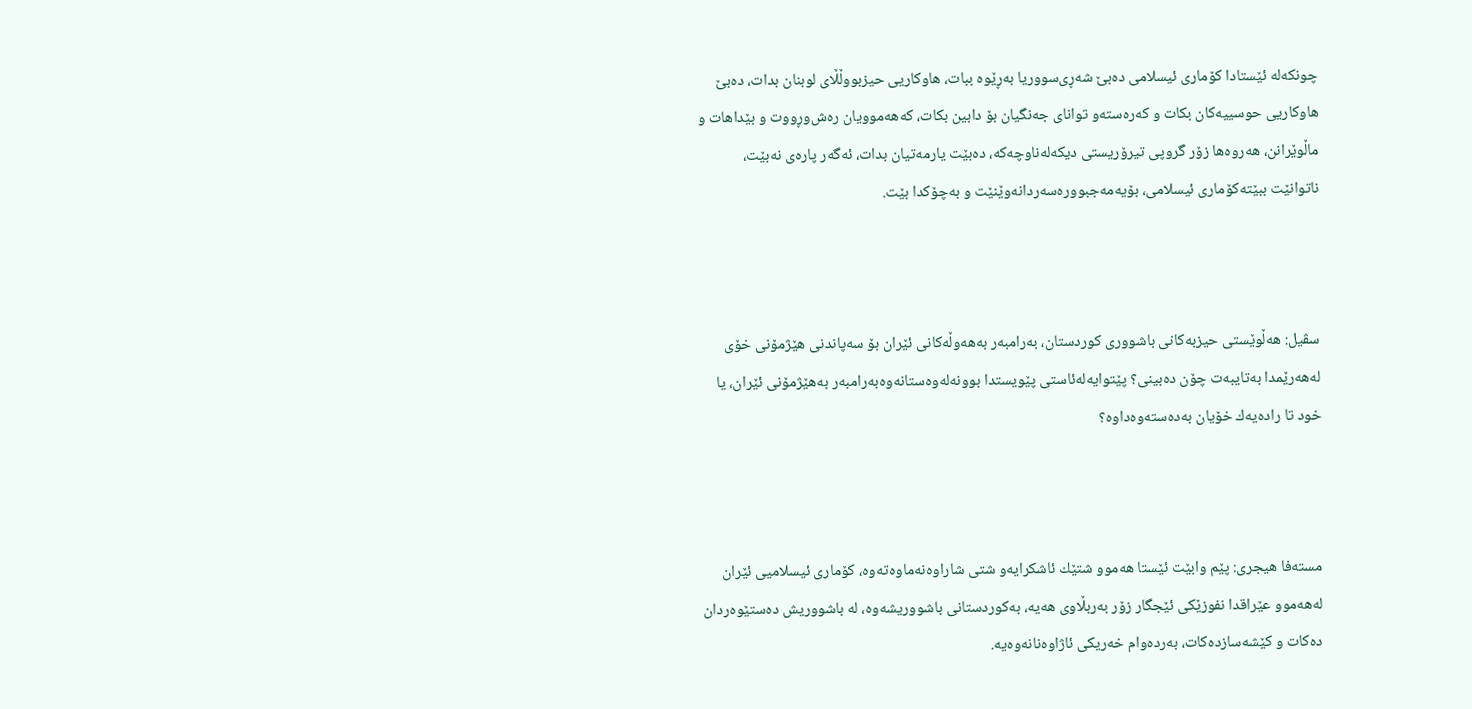چونكه‌له ‌ئێستادا كۆماری ئیسلامی ده‌بێ شه‌ڕی‌سووریا به‌ڕێوه ‌ببات، هاوكاریی حیزبووڵڵای لوبنان بدات، ده‌بێ هاوكاریی حوسییه‌كان بكات و كه‌ره‌سته‌و توانای جه‌نگیان بۆ دابین بكات، كه‌هه‌موویان ره‌ش‌وڕووت و بێداهات و ماڵوێرانن، هه‌روه‌ها زۆر گروپی تیرۆریستی دیكه‌له‌ناوچه‌كه‌، ده‌بێت یارمه‌تیان بدات، ئه‌گه‌ر پاره‌ی نه‌بێت، ناتوانێت ببێته‌كۆماری ئیسلامی، بۆیه‌مه‌جبووره‌سه‌ردانه‌وێنێت و به‌چۆكدا بێت.



سڤیل: هه‌ڵوێستی حیزبه‌كانی باشووری كوردستان، به‌رامبه‌ر به‌هه‌وڵه‌كانی ئێران بۆ سه‌پاندنی هێژمۆنی خۆی له‌هه‌رێمدا به‌تایبه‌ت چۆن ده‌بینی؟ پێتوایه‌له‌ئاستی پێویستدا بوونه‌له‌وه‌ستانه‌وه‌به‌رامبه‌ر به‌هێژمۆنی ئێران، یا خود تا راده‌یه‌ك خۆیان به‌ده‌سته‌وه‌داوه‌؟



مسته‌فا هیجری: پێم وابێت ئێستا هه‌موو شتێك ئاشكرایه‌و شتی شاراوه‌نه‌ماوه‌ته‌وه‌، كۆماری ئیسلامیی ئێران له‌هه‌موو عێراقدا نفوزێكی ئێجگار زۆر به‌ربڵاوی هه‌یه‌، به‌كوردستانی باشووریشه‌وه‌، له ‌باشووریش ده‌ستێوه‌ردان ده‌كات و كێشه‌سازده‌كات، به‌رده‌وام خه‌ریكی ئاژاوه‌نانه‌وه‌یه‌.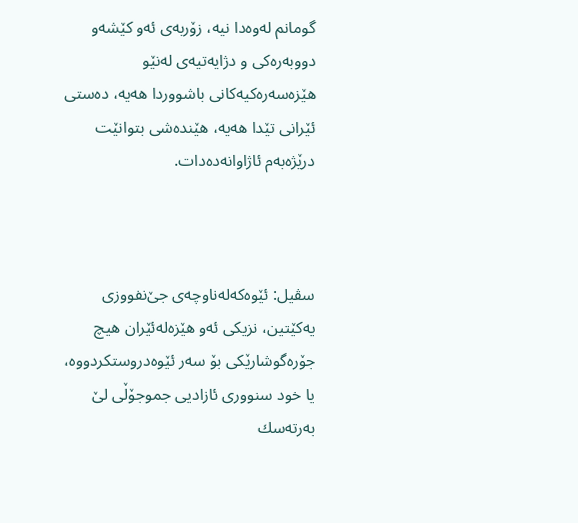گومانم له‌وه‌دا نیه‌، زۆربه‌ی ئه‌و كێشه‌و دووبه‌ره‌كی و دژایه‌تیه‌ی له‌نێو هێزه‌سه‌ره‌كیه‌كانی باشووردا هه‌یه‌، ده‌ستی ئێرانی تێدا هه‌یه‌، هێنده‌شی بتوانێت درێژه‌به‌م ئاژاوانه‌ده‌دات.



سڤیل: ئێوه‌كه‌له‌ناوچه‌ی جێ‌نفووزی یه‌كێتین، نزیكی ئه‌و هێزه‌له‌ئێران هیچ جۆره‌گوشارێكی بۆ سه‌ر ئێوه‌دروستكردووه‌، یا خود سنووری ئازادیی جموجۆڵی لێ به‌رته‌سك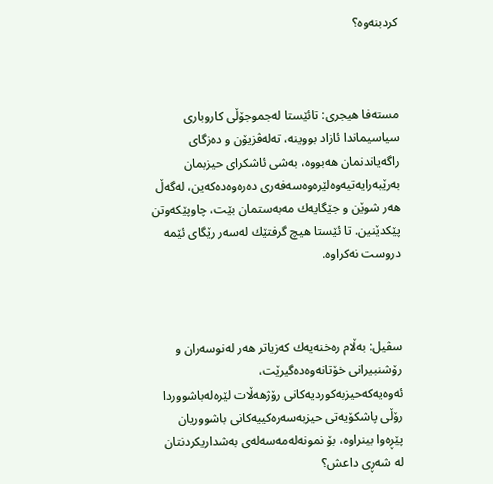كردبنه‌وه‌؟



مسته‌فا هیجری: تائێستا له‌جموجۆڵی كاروباری سیاسیماندا ئازاد بووینە، تەلەڤزیۆن و ده‌زگای راگه‌یاندنمان هه‌بووه‌، به‌شی ئاشكرای حیزبمان به‌رێبه‌رایه‌تیه‌وه‌لێره‌وه‌سه‌فه‌ری ده‌ره‌وه‌ده‌كه‌ین، له‌گه‌ڵ هه‌ر شوێن و جێگایه‌ك مه‌به‌ستمان بێت، چاوپێكه‌وتن پێكدێنین. تا ئێستا هیچ گرفتێك له‌سه‌ر رێگای ئێمه‌ دروست نه‌كراوه‌.



سڤیل: به‌ڵام ره‌خنه‌یه‌ك كه‌زیاتر هه‌ر له‌نوسه‌ران و رۆشنبیرانی خۆتانه‌وه‌ده‌گیرێت، ئه‌وه‌یه‌كه‌حیزبه‌كوردیه‌كانی رۆژهه‌ڵات لێره‌له‌باشووردا رۆڵی پاشكۆیه‌تی حیزبه‌سه‌ره‌كییه‌كانی باشووریان پێڕه‌وا بینراوه‌، بۆ نمونه‌له‌مه‌سه‌له‌ی به‌شداریكردنتان له ‌شه‌ڕی داعش؟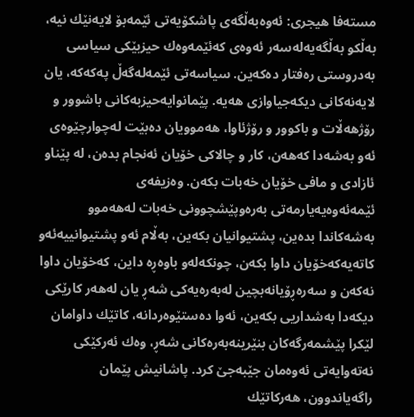مسته‌فا هیجری: ئه‌وه‌به‌ڵگه‌ی پاشكۆیه‌تی ئێمه‌بۆ لایه‌نێك نیه‌، به‌ڵكو به‌ڵگه‌یه‌له‌سه‌ر ئه‌وه‌ی كه‌ئێمه‌وه‌ك حیزبێكی سیاسی به‌دروستی ره‌فتار ده‌كه‌ین. سیاسه‌تی ئێمه‌له‌گه‌ڵ په‌كه‌كه‌، یان لایه‌نه‌كانی دیكه‌جیاوازی هه‌یه‌. پێمانوایه‌حیزبه‌كانی باشوور و رۆژهه‌ڵات و باكوور و رۆژئاوا، هه‌موویان ده‌بێت له‌چوارچێوه‌ی ئه‌و به‌شه‌دا كه‌هه‌ن، كار و چالاكی خۆیان ئه‌نجام بده‌ن، له ‌پێناو ئازادی و مافی خۆیان خه‌بات بكه‌ن. وه‌زیفه‌ی ئێمه‌ئه‌وه‌یه‌یارمه‌تی به‌ره‌وپێشچوونی خه‌بات له‌هه‌موو به‌شه‌كاندا بده‌ین، پشتیوانیان بكه‌ین، به‌ڵام ئه‌و پشتیوانییه‌ئه‌و كاته‌یه‌كه‌خۆیان داوا بكه‌ن، چونكه‌له‌و باوه‌ڕه ‌داین، كه‌خۆیان داوا نه‌كه‌ن و سه‌ره‌ڕۆیانه‌بچین له‌به‌ره‌یه‌كی شه‌ڕ یان له‌هه‌ر كارێكی دیكه‌دا به‌شداریی بكه‌ین، ئه‌وا ده‌ستێوه‌ردانه‌، كاتێك داوامان لێكرا پێشمه‌رگه‌كان بنێرینه‌به‌ره‌كانی شه‌ڕ، وه‌ك ئه‌ركێكی نه‌ته‌وایه‌تی ئه‌وه‌مان جێبه‌جێ كرد. پاشانیش پێمان راگه‌یاندوون، هه‌ركاتێك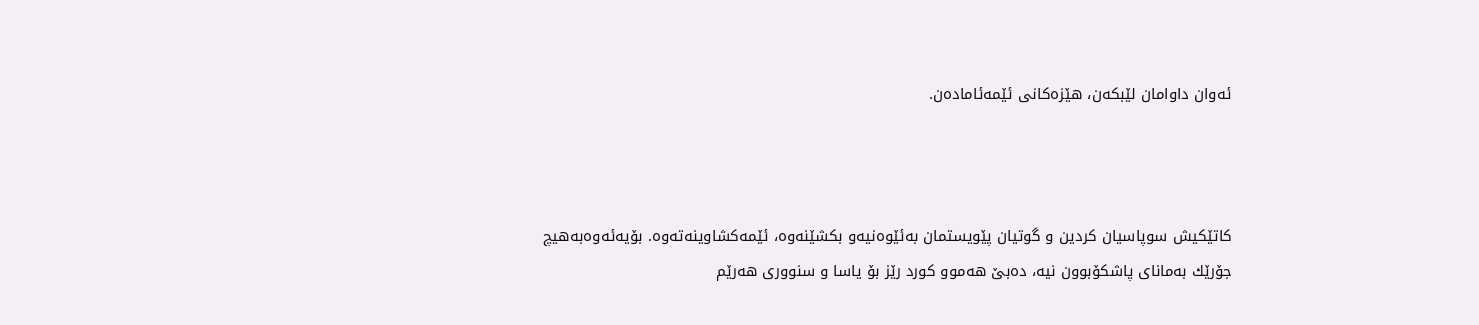ئه‌وان داوامان لێبكه‌ن، هێزه‌كانی ئێمه‌ئاماده‌ن.



كاتێكیش سوپاسیان كردین و گوتیان پێویستمان به‌ئێوه‌نیه‌و بكشێنه‌وه‌، ئێمه‌كشاوینه‌ته‌وه‌. بۆیه‌ئه‌وه‌به‌هیچ جۆرێك به‌مانای پاشكۆبوون نیه‌، ده‌بێ هه‌موو كورد رێز بۆ یاسا و سنووری هه‌رێم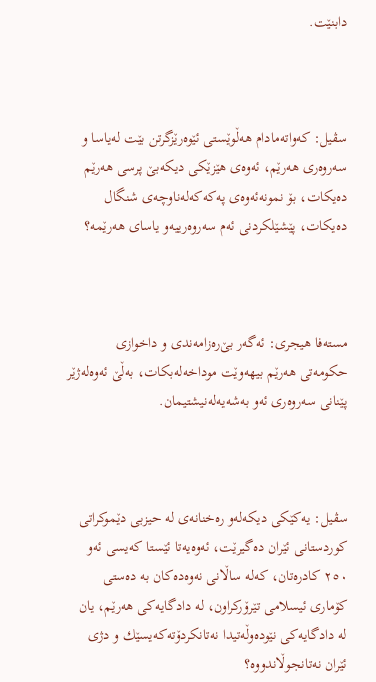دابنێت.



سڤیل: كه‌واته‌مادام هه‌ڵوێستی ئێوه‌رێزگرتن بێت له‌یاسا و سه‌روه‌ری هه‌رێم، ئه‌وه‌ی هێزێكی دیكه‌بێ پرسی هه‌رێم ده‌یكات، بۆ نمونه‌ئه‌وه‌ی په‌كه‌كه‌له‌ناوچه‌ی شنگال ده‌یكات، پێشێلكردنی ئه‌م سه‌روه‌رییه‌و یاسای هه‌رێمه‌؟



مسته‌فا هیجری: ئه‌گه‌ر بێ‌ره‌زامه‌ندی و داخوازی حكومه‌تی هه‌رێم بیهە‌وێت موداخه‌له‌بكات، به‌ڵێ ئه‌وه‌له‌ژێر پێنانی سه‌روه‌ری ئه‌و به‌شه‌یه‌له‌نیشتیمان.



سڤیل: یه‌كێكی دیكه‌له‌و ره‌خنانه‌ی له‌ حیزبی دێموكراتی كوردستانی ئێران ده‌گیرێت، ئه‌وه‌یه‌تا ئێستا كه‌یسی ئه‌و ٢٥٠ كادره‌تان، كه‌له ‌ساڵانی نه‌وه‌ده‌كان به‌ ده‌ستی كۆماری ئیسلامی تێرۆركراون، له‌ دادگایه‌كی هه‌رێم، یان له ‌دادگایه‌كی نێوده‌وڵه‌تیدا نه‌تانكردۆته‌كه‌یسێك و دژی ئێران نه‌تانجوڵاندووه‌؟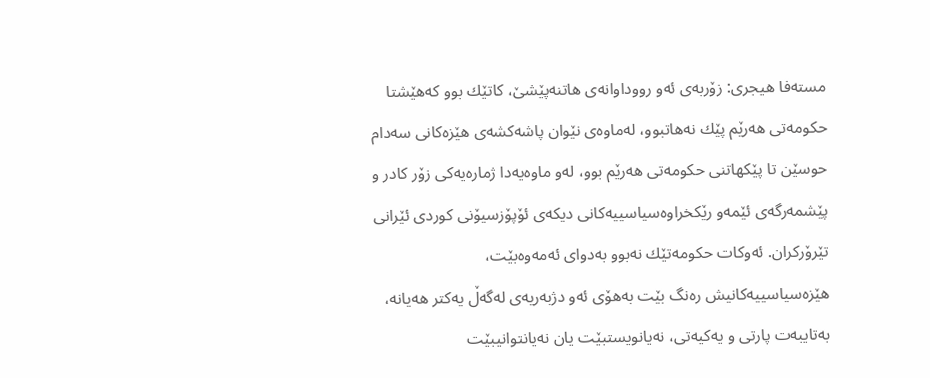مسته‌فا هیجری: زۆربه‌ی ئه‌و رووداوانه‌ی هاتنه‌پێشێ، كاتێك بوو كه‌هێشتا حكومه‌تی هه‌رێم پێك نه‌هاتبوو، له‌ماوه‌ی نێوان پاشه‌كشه‌ی هێزه‌كانی سه‌دام حوسێن تا پێكهاتنی حكومه‌تی هه‌رێم بوو، له‌و ماوه‌یه‌دا ژماره‌یه‌كی زۆر كادر و پێشمه‌رگه‌ی ئێمه‌و رێكخراوه‌سیاسییه‌كانی دیكه‌ی ئۆپۆزسیۆنی كوردی ئێرانی تێرۆركران. ئه‌وكات حكومه‌تێك نه‌بوو به‌دوای ئه‌مه‌وه‌بێت، هێزه‌سیاسییه‌كانیش ره‌نگ بێت به‌هۆی ئه‌و دژبه‌ریه‌ی له‌گه‌ڵ یه‌كتر هه‌یانه‌، به‌تایبه‌ت پارتی و یه‌كیەتی، نه‌یانویستبێت یان نه‌یانتوانیبێت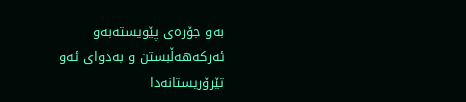به‌و جۆره‌ی پێویسته‌به‌و ئه‌ركه‌هه‌ڵبستن و به‌دوای ئه‌و تێرۆریستانه‌دا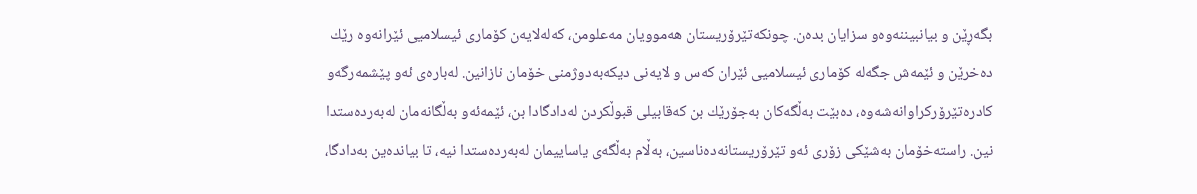بگه‌ڕێن و بیانبیننه‌وه‌و سزایان بده‌ن. چونكه‌تێرۆریستان هه‌موویان مه‌علومن، كه‌له‌لایه‌ن كۆماری ئیسلامیی ئێرانه‌وه ‌رێك ده‌خرێن و ئێمه‌ش جگه‌له‌ كۆماری ئیسلامیی ئێران كه‌س و لایه‌نی دیكه‌به‌دوژمنی خۆمان نازانین. له‌باره‌ی ئه‌و پێشمه‌رگه‌و كادره‌تێرۆركراوانه‌شه‌وه‌، ده‌بێت به‌ڵگه‌كان به‌جۆرێك بن كه‌قابیلی قبوڵكردن له‌دادگادا بن، ئێمه‌ئه‌و به‌ڵگانه‌مان له‌به‌رده‌ستدا نین. راسته‌خۆمان به‌شێكی زۆری ئه‌و تێرۆریستانه‌ده‌ناسین، به‌ڵام به‌ڵگه‌ی یاساییمان له‌به‌رده‌ستدا نیه‌، تا بیانده‌ین به‌دادگا،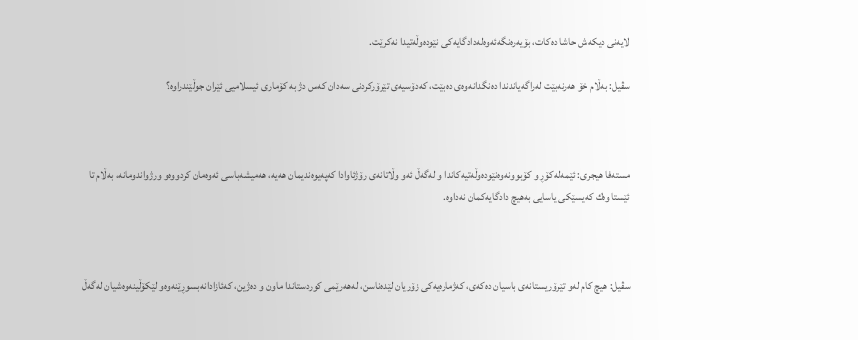لایه‌نی دیكه‌ش حاشا ده‌كات، بۆیه‌ره‌نگه‌ئه‌وه‌له‌دادگایه‌كی نێوده‌وڵه‌تیدا نه‌كرێت.

سڤیل: به‌ڵام خۆ هه‌رنه‌بێت له‌راگه‌یاندندا ده‌نگدانه‌وه‌ی ده‌بێت، كه‌دۆسیه‌ی تێرۆركردنی سه‌دان كه‌س دژ به‌ كۆماری ئیسلامیی ئێران جوڵێندراوه‌؟



مسته‌فا هیجری: ئێمه‌له‌كۆڕ و كۆبوونه‌وه‌نێوده‌وڵه‌تیه‌كاندا و له‌گه‌ڵ ئه‌و وڵاتانه‌ی رۆژئاوادا كه‌په‌یوه‌ندیمان هه‌یه‌، هه‌میشه‌باسی ئه‌وه‌مان كردووه‌و ورژواندومانه‌، به‌ڵام تا ئێستا وه‌ك كه‌یسێكی یاسایی به‌هیچ دادگایه‌كمان نه‌داوه‌.



سڤیل: هیچ كام له‌و تێرۆریستانه‌ی باسیان ده‌كه‌ی، كه‌ژماره‌یه‌كی زۆریان لێده‌ناسن، له‌هه‌رێمی كوردستاندا ماون و ده‌ژین، كه‌ئازادانه‌بسوڕێنه‌وه‌و لێكۆڵینه‌وه‌شیان له‌گه‌ڵ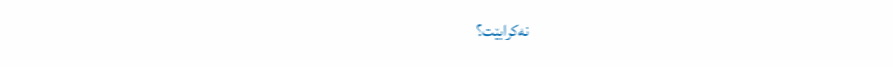نه‌كرابێت؟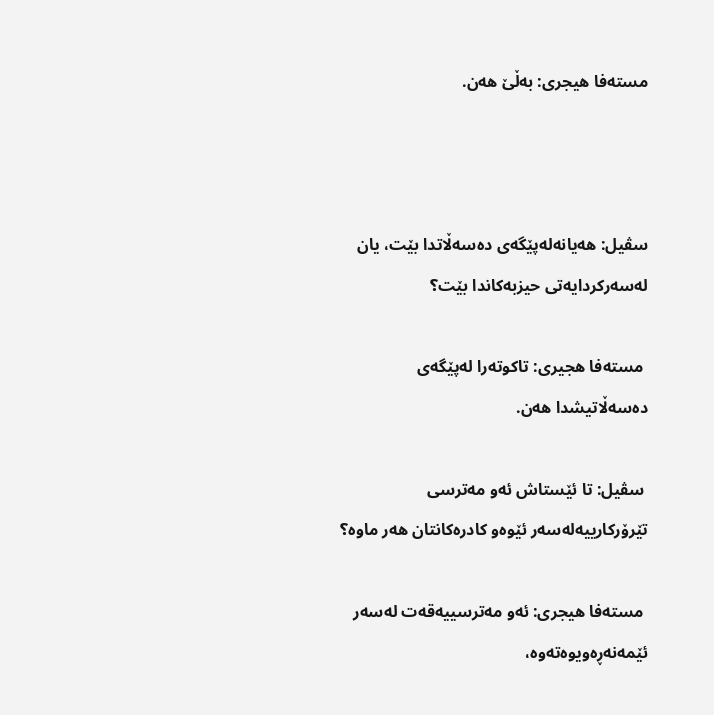مسته‌فا هیجری: به‌ڵێ هه‌ن.



سڤیل: هه‌یانه‌له‌پێگه‌ی ده‌سه‌ڵاتدا بێت، یان له‌سه‌ركردایه‌تی حیزبه‌كاندا بێت؟

 مسته‌فا هجیری: تاكوته‌را له‌پێگه‌ی ده‌سه‌ڵاتیشدا هه‌ن.

 سڤیل: تا ئێستاش ئه‌و مه‌ترسی تێرۆركارییه‌له‌سه‌ر ئێوه‌و كادره‌كانتان هه‌ر ماوه‌؟

 مسته‌فا هیجری: ئه‌و مه‌ترسییه‌قه‌ت له‌سه‌ر ئێمه‌نه‌ڕه‌ویوه‌ته‌وه‌،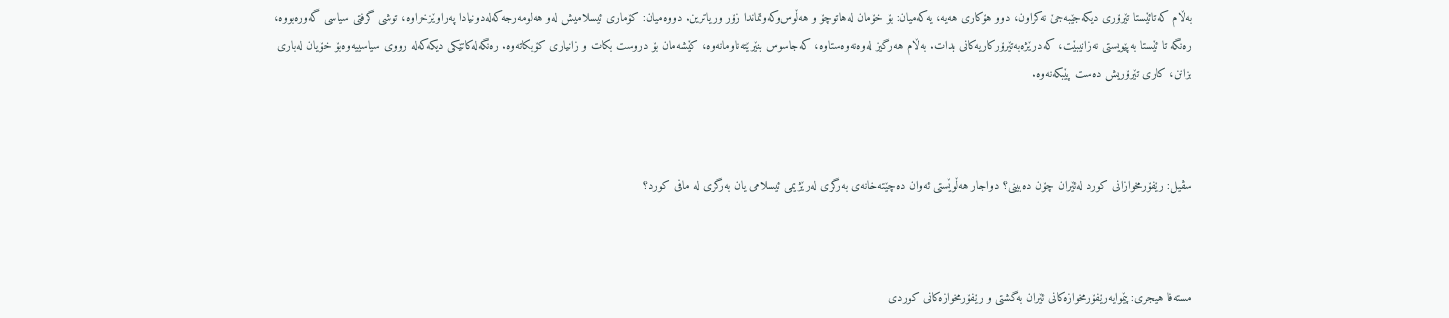به‌ڵام كه‌تائێستا تێرۆری دیكه‌جێبه‌جێ نه‌كراون، دوو هۆكاری هه‌یه‌، یه‌كه‌میان: بۆ خۆمان له‌هاتوچۆ و هه‌ڵوس‌وكه‌وتماندا زۆر وریاترین. دووه‌میان: كۆماری ئیسلامیش له‌و هه‌لومه‌رجه‌كه‌له‌دونیادا په‌راوێزخراوه‌، توشی گرفتی سیاسی گه‌وره‌بووه‌، ره‌نگه‌ تا ئێستا به‌پێویستی نه‌زانیبێت، كه‌درێژه‌به‌تێرۆركاریه‌كانی بدات. به‌ڵام هه‌رگیز له‌وه‌نه‌وه‌ستاوه‌، كه‌جاسوس بنێرێته‌ناومانه‌وه‌، كێشه‌مان بۆ دروست بكات و زانیاری كۆبكاته‌وه‌. ره‌نگه‌له‌كاتێكی دیكه‌كه‌له ‌رووی سیاسییه‌وه‌بۆ خۆیان له‌باری بزانن، كاری تێرۆریش ده‌ست پێبكه‌نه‌وه‌.



سڤیل: رێفۆرمخوازانی كورد له‌ئێران چۆن ده‌بینی؟ دواجار هه‌ڵوێستی ئه‌وان ده‌چێته‌خانه‌ی به‌رگری له‌رێژیمی ئیسلامی یان به‌رگری له ‌مافی كورد؟



مسته‌فا هیجری: پێموایه‌رێفۆرمخوازه‌كانی ئێران به‌گشتی و رێفۆرمخوازه‌كانی كوردی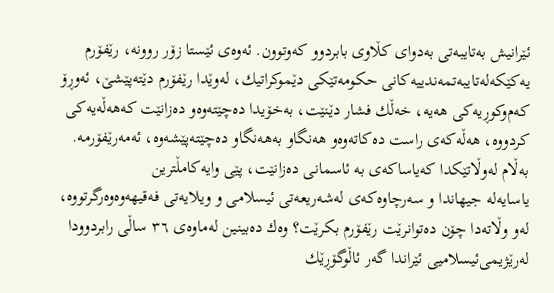ئێرانیش به‌تایبه‌تی به‌دوای كڵاوی بابردوو كه‌وتوون. ئه‌وه‌ی ئێستا زۆر روونه‌، رێفۆرم یه‌كێكه‌له‌تایبه‌تمه‌ندییه‌كانی حكومه‌تێكی دێموكراتیك، له‌وێدا رێفۆرم دێته‌پێشێ، ئه‌وڕۆ كه‌م‌وكوڕیه‌كی هه‌یه‌، خه‌ڵك فشار دێنێت، به‌خۆیدا ده‌چێته‌وه‌و ده‌زانێت كه‌هه‌ڵه‌یه‌كی كردووه‌، هه‌ڵه‌كه‌ی راست ده‌كاته‌وه‌و هه‌نگاو به‌هه‌نگاو ده‌چێته‌پێشه‌وه‌، ئه‌مه‌رێفۆرمه‌. به‌ڵام له‌وڵاتێكدا كه‌یاساكه‌ی به‌ ئاسمانی ده‌زانێت، پێی وایه‌كامڵترین یاسایه‌له ‌جیهاندا و سه‌رچاوه‌كه‌ی له‌شه‌ریعه‌تی ئیسلامی و ویلایه‌تی فه‌قیهه‌وه‌وه‌رگرتووه‌، له‌و وڵاته‌دا چۆن ده‌توانرێت رێفۆرم بكرێت؟ وه‌ك ده‌بینین له‌ماوه‌ی ٣٦ ساڵی رابردوودا له‌رێژیمی‌ئیسلامیی ئێراندا گه‌ر ئاڵوگۆڕێك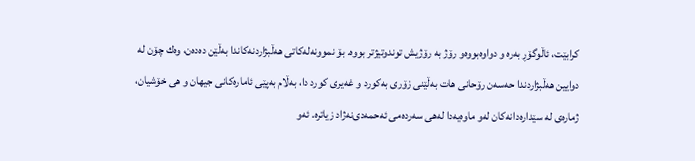كرابێت، ئاڵوگۆڕ به‌ره ‌و دواوه‌بووه‌و رۆژ به ‌رۆژیش توندوتیژتر بووه‌. بۆ نموونه‌له‌كاتی هه‌ڵبژاردنه‌كاندا به‌ڵێن ده‌ده‌ن، وه‌ك چۆن له‌ دوایین هه‌ڵبژاردندا حه‌سه‌ن رۆحانی هات به‌ڵێنی زۆری به‌كورد و غه‌یری كورد دا، به‌ڵام به‌پێی ئاماره‌كانی جیهان و هی خۆشیان، ژماره‌ی له‌ سێداره‌دانه‌كان له‌و ماوه‌یه‌دا له‌هی سه‌رده‌می ئه‌حمه‌دی‌نه‌ژاد زیاتره‌. ئه‌و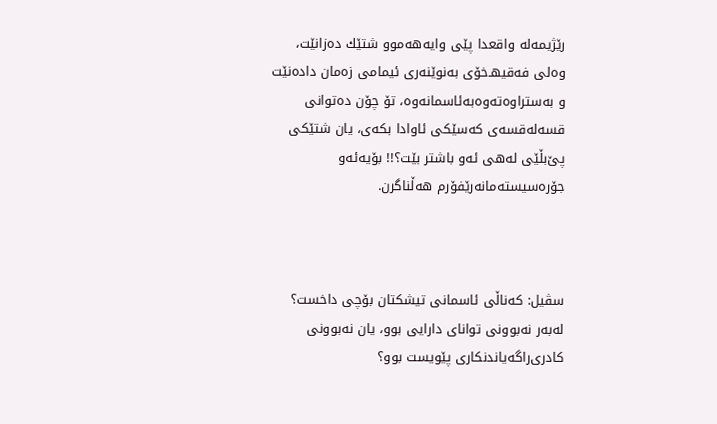رێژیمه‌له‌ واقعدا پێی وایه‌هه‌موو شتێك ده‌زانێت، وه‌لی فه‌قیهـ‌خۆی به‌نوێنه‌ری ئیمامی زه‌مان داده‌نێت و به‌ستراوه‌ته‌وه‌به‌ئاسمانه‌وه‌، تۆ چۆن ده‌توانی قسه‌له‌قسه‌ی كه‌سێكی ئاوادا بكه‌ی، یان شتێكی پێ‌بڵێی له‌هی ئه‌و باشتر بێت؟!! بۆیه‌ئه‌و جۆره‌سیسته‌مانه‌رێفۆرم هه‌ڵناگرن.



سڤیل: كه‌ناڵی ئاسمانی تیشكتان بۆچی داخست؟ له‌به‌ر نه‌بوونی توانای دارایی بوو، یان نه‌بوونی كادری‌راگه‌یاندنكاری پێویست بوو؟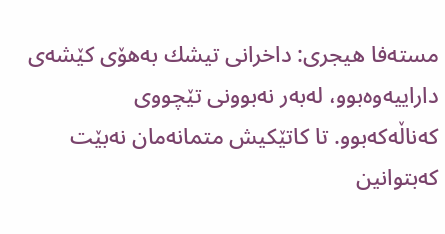مسته‌فا هیجری: داخرانی تیشك به‌هۆی كێشه‌ی داراییه‌وه‌بوو، له‌به‌ر نه‌بوونی تێچووی كه‌ناڵه‌كه‌بوو. تا كاتێكیش متمانه‌مان نه‌بێت كه‌بتوانین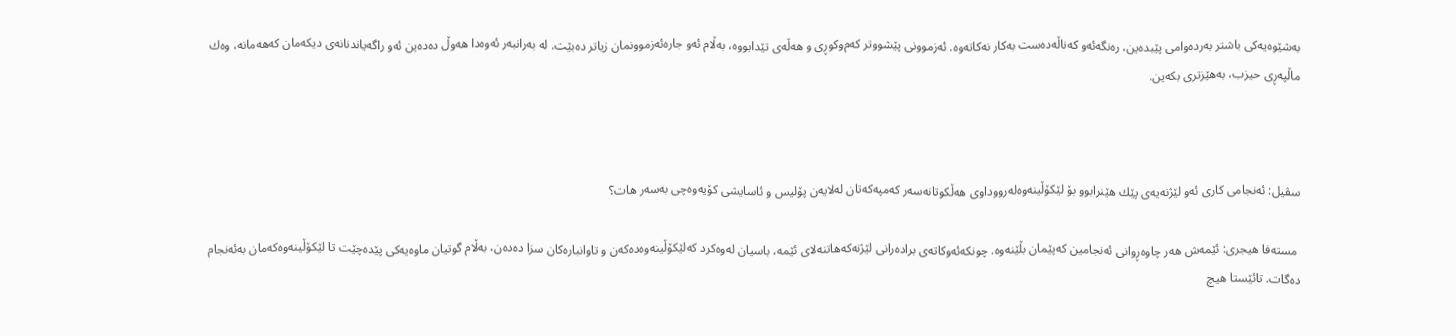به‌شێوه‌یه‌كی باشتر به‌رده‌وامی پێبده‌ین، ره‌نگه‌ئه‌و كه‌ناڵه‌ده‌ست به‌كار نه‌كاته‌وه‌. ئه‌زموونی پێشووتر كه‌م‌وكوڕی و هه‌ڵه‌ی تێدابووه‌، به‌ڵام ئه‌و جاره‌ئه‌زموونمان زیاتر ده‌بێت. له ‌به‌رانبه‌ر ئه‌وه‌دا هه‌وڵ ده‌ده‌ین ئه‌و راگه‌یاندنانه‌ی دیكه‌مان كه‌هه‌مانه‌، وه‌ك ماڵپه‌ڕی حیزب، به‌هێزتری بكه‌ین.



سڤیل: ئه‌نجامی كاری ئه‌و لێژنه‌یه‌ی پێك هێنرابوو بۆ لێكۆڵینه‌وه‌له‌رووداوی هه‌ڵكوتانه‌سه‌ر كه‌مپه‌كه‌تان له‌لایه‌ن پۆلیس و ئاسایشی كۆیه‌وه‌چی به‌سه‌ر هات؟

 مسته‌فا هیجری: ئێمه‌ش هه‌ر چاوه‌ڕوانی ئه‌نجامین كه‌پێمان بڵێنه‌وه‌. چونكه‌ئه‌وكاته‌ی براده‌رانی لێژنه‌كه‌هاتنه‌لای ئێمه‌، باسیان له‌وه‌كرد كه‌لێكۆڵینه‌وه‌ده‌كه‌ن و تاوانباره‌كان سزا ده‌ده‌ن، به‌ڵام گوتیان ماوه‌یه‌كی پێده‌چێت تا لێكۆڵینه‌وه‌كه‌مان به‌ئه‌نجام ده‌گات. تائێستا هیچ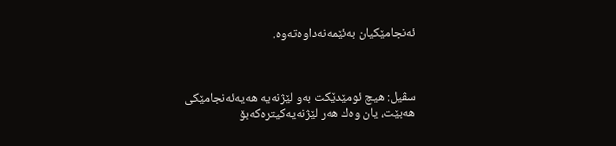ئه‌نجامێكیان به‌ئێمه‌نه‌داوه‌ته‌وه‌.



سڤیل: هیچ ئومێدێكت به‌و لێژنه‌یه‌ هه‌یه‌ئه‌نجامێكی هه‌بێت، یان وه‌ك هه‌ر لێژنه‌یه‌كیتره‌كه‌بۆ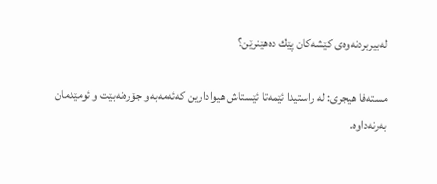له‌بیربردنه‌وه‌ی كێشه‌كان پێك ده‌هێنرێن؟

مسته‌فا هیجری: له‌ راستیدا ئێمه‌تا ئێستاش هیوادارین كه‌ئه‌مه‌به‌و جۆره‌نه‌بێت و ئومێدمان به‌رنه‌داوه‌.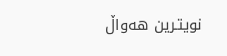نویتـرین هەواڵ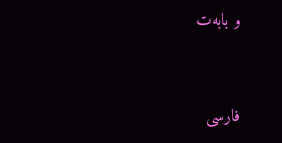و بابەت


فارسی